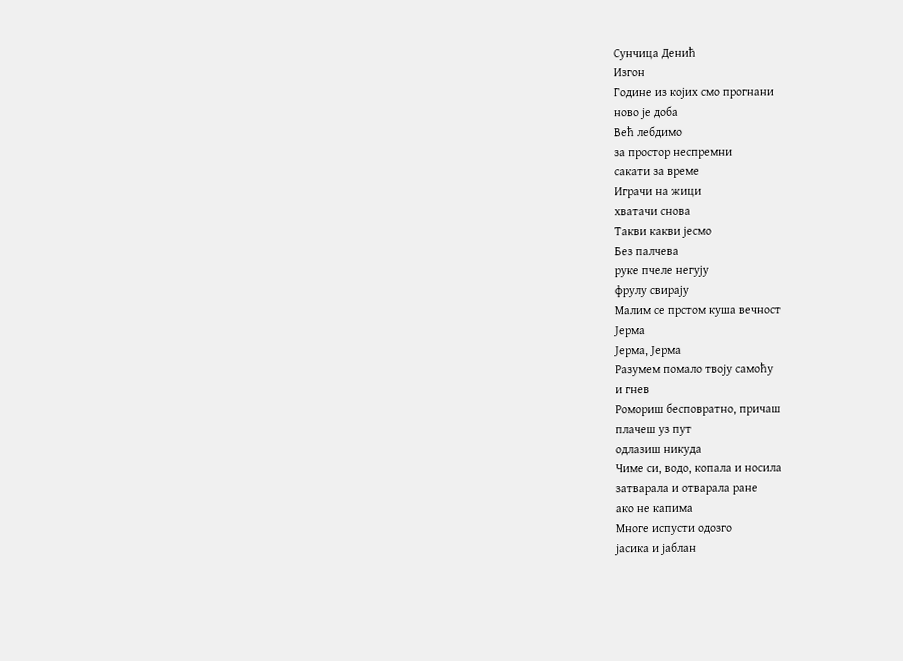Сунчица Денић
Изгон
Године из којих смо прогнани
ново је доба
Већ лебдимо
за простор неспремни
сакати за време
Играчи на жици
хватачи снова
Такви какви јесмо
Без палчева
руке пчеле негују
фрулу свирају
Малим се прстом куша вечност
Јерма
Јерма, Јерма
Разумем помало твоју самоћу
и гнев
Ромориш бесповратно, причаш
плачеш уз пут
одлазиш никуда
Чиме си, водо, копала и носила
затварала и отварала ране
ако не капима
Многе испусти одозго
јасика и јаблан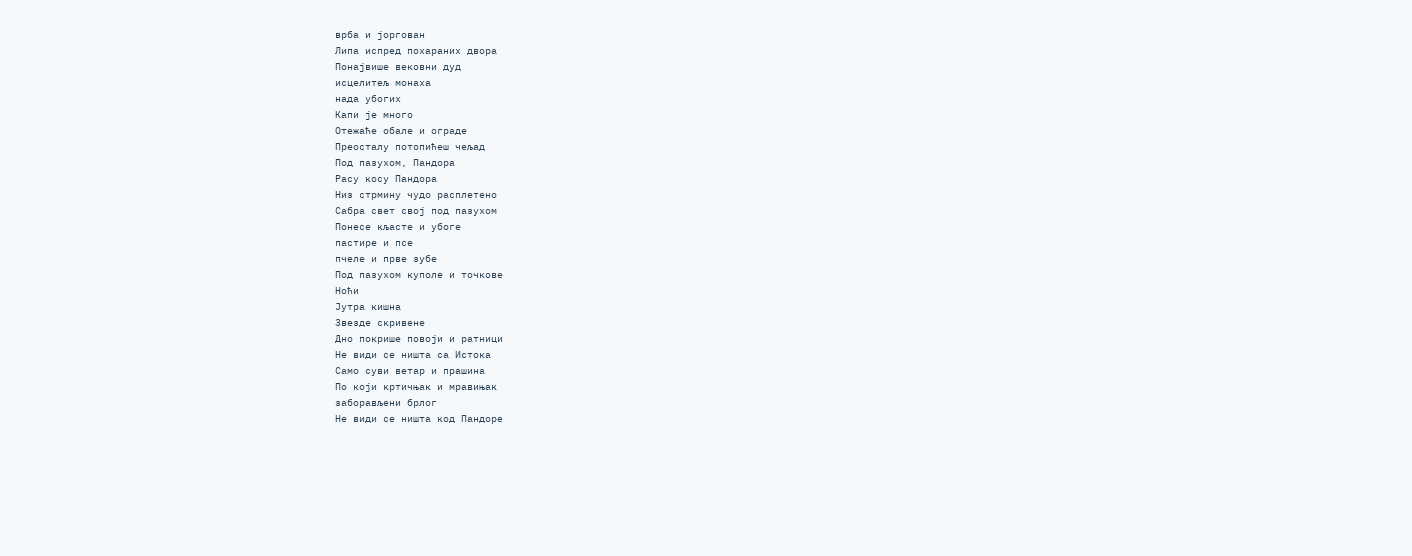врба и јоргован
Липа испред похараних двора
Понајвише вековни дуд
исцелитељ монаха
нада убогих
Капи је много
Отежаће обале и ограде
Преосталу потопићеш чељад
Под пазухом, Пандора
Расу косу Пандора
Низ стрмину чудо расплетено
Сабра свет свој под пазухом
Понесе кљасте и убоге
пастире и псе
пчеле и прве зубе
Под пазухом куполе и точкове
Ноћи
Јутра кишна
Звезде скривене
Дно покрише повоји и ратници
Не види се ништа са Истока
Само суви ветар и прашина
По који кртичњак и мравињак
заборављени брлог
Не види се ништа код Пандоре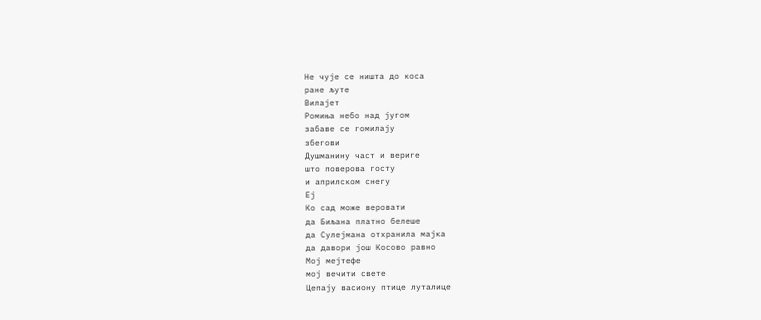Не чује се ништа до коса
ране љуте
Вилајет
Ромиња небо над југом
забаве се гомилају
збегови
Душманину част и вериге
што поверова госту
и априлском снегу
Еј
Ко сад може веровати
да Биљана платно белеше
да Сулејмана отхранила мајка
да давори још Косово равно
Мој мејтефе
мој вечити свете
Цепају васиону птице луталице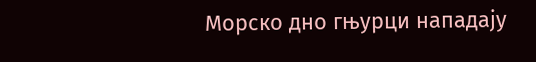Морско дно гњурци нападају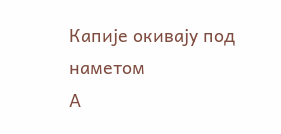Капије окивају под наметом
А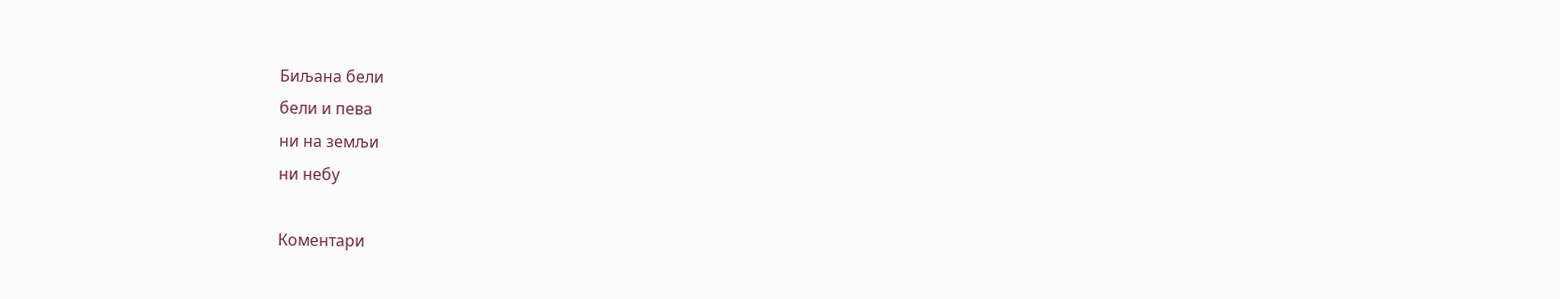Биљана бели
бели и пева
ни на земљи
ни небу

Коментари